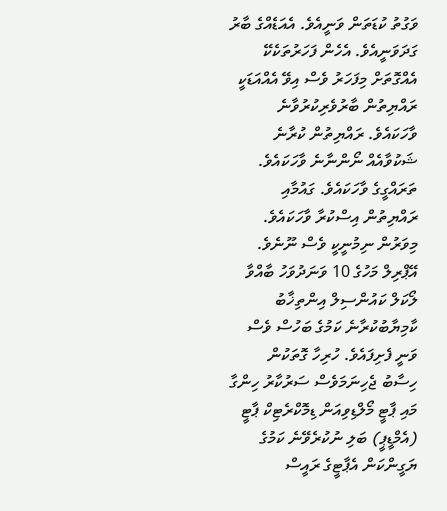ވަގުތު ކުޑަތަން ވަނީއެވެ. އެއަޑެއްގެ ބާރު ގަދަވަނީއެވެ. އެހެން ފަހަރުތަކެކޭ އެއްގޮތަށް މިފަހަރު ވެސް އިވޭ އެއްއަޑަކީ ރައްޔިތުން ބާރުވެރިކުރުވާނެ ވާހަކައެވެ. ރައްޔިތުން ކުރާނެ ޝަކުވާއެއް ނޯންނާނެ ވާހަކައެވެ. ތަރައްގީގެ ވާހަކައެވެ. ގައުމާއި ރައްޔިތުން އިސްކުރާ ވާހަކައެވެ. މިވަރުން ނިމުނީކީ ވެސް ނޫނެވެ. އޭޕްރިލް މަހުގެ 10 ވަނަދުވަހު ބާއްވާ ލޯކަލް ކައުންސިލް އިންތިޚާބު ކާމިޔާބުކުރާނެ ކަމުގެ ބަހުސް ވެސް ވަނީ ފެށިފައެވެ. ހުރިހާ ގޮތަކުން ހިސާބު ޖެހިނަމަވެސް ސަރުކާރު ހިންގާ މައި ޕާޓީ މޯލްޑިވިއަން ޑިމޮކްރެޓިކް ޕާޓީ (އެމްޑީޕީ) ބަލި ނުކުރެވޭނެ ކަމުގެ ޔަގީންކަން އެޕާޓީގެ ރައީސް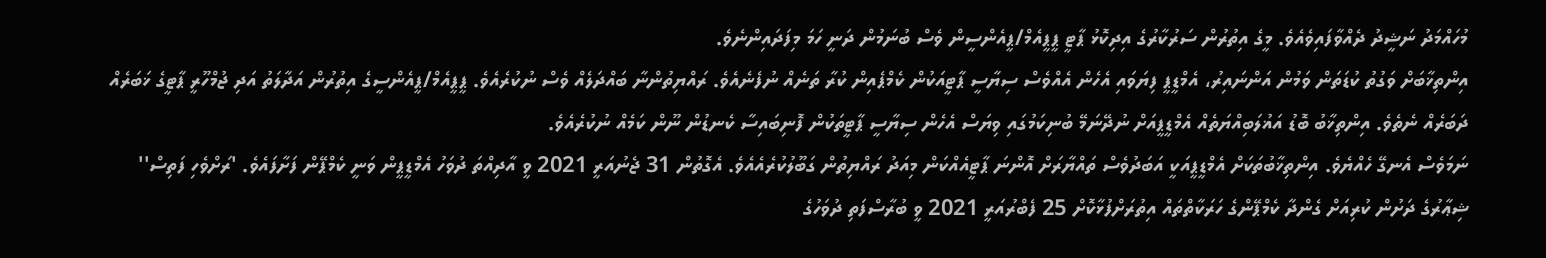މުހައްމަދު ނަޝީދު ދެއްވާފައިވެއެވެ. މީގެ އިތުރުން ސަރުކާރުގެ އިދިކޮޅު ޕާޓީ ޕީޕީއެމް/ޕީއެންސީން ވެސް ބުނަމުން ދަނީ ހަމަ މިފަދައިންނެވެ.
އިންތިޚާބަށް ވަގުތު ކުޑަތަން ވަމުން އަންނައިރު، އެމްޑީޕީ ފިޔަވައި އެހެން އެއްވެސް ސިޔާސީ ޕާޓީއަކުން ކެމްޕެއިން ކުރާ ތަނެއް ނުފެނެއެވެ. ރައްޔިތުންނާ ބައްދަލެއް ވެސް ނުކުރެއެވެ. ޕީޕީއެމް/ޕީއެންސީގެ އިތުރުން އަދާލަތު އަދި ޖުމްހޫރީ ޕާޓީގެ ޚަބަރެއް ދަބަރެއް ނެތެވެ. އިންތިޚާބު ބޮޑު އަޣުލަބިއްޔަތެއް އެމްޑީޕީއަށް ނުދޭނަމޭ ބުނިކަމުގައި ވިޔަސް އެހެން ސިޔާސީ ޕާޓީތަކުން ފޮނިބައިސާ ކެނޑުން ނޫން ކަމެއް ނުކުރެއެވެ.
ނަމަވެސް އެނގޭ ހެއްޔެވެ. އިންތިޚާބުތަކަށް އެމްޑީޕީއަކީ އަބަދުވެސް ތައްޔާރަށް އޮންނަ ޕާޓީއެއްކަން މިއަދު ރައްޔިތުން ގަބޫލުކުރެއެއެވެ. އެގޮތުން 31 ޖެނުއަރީ 2021 ވީ އާދިއްތަ ދުވަހު އެމްޑީޕީން ވަނީ ކެމްޕޭން ފަށާފައެވެ. 'ރަށްވެހި ފަތިސް'' ޝިޢާރުގެ ދަށުން ކުރިއަށް ގެންދާ ކެމްޕޭންގެ ހަރަކާތްތައް އިތުރަށްފުޅާކޮށް 25 ފެބްރުއަރީ 2021 ވީ ބުރާސްފަތި ދުވަހުގެ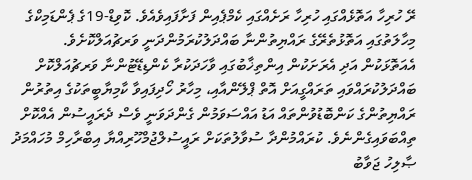ރޭ ހުރިހާ އަތޮޅެއްގައި ހުރިހާ ރަށެއްގައި ކެމްޕެއިން ފަށާފައިވެއެވެ. ކޮވިޑް-19ގެ ޕެންޑަމިކްގެ މިހާލަތުގައި އަތޮޅުތެރޭގެ ރައްޔިތުންނާ ބައްދަލުކުރަމުންދަނީ ވަރޗުއަލްކޮށެވެ. އެއަތޮޅަކުން އަދި އެރަށަކުން އިންތިޚާބުގައި ވާހަދަކުރާ ކެންޑިޑޭޓުންނާ ވަރޗުއަލްކޮށް ބައްދަލުކުރައްވައި ތަރައްގީއަށް އޮތް ޕްލޭންއާއި، މިހާރު ހޯދިފައިވާ ކާމިޔާބީތަކުގެ އިތުރުން ރައްޔިތުންގެ ކަންބޮޑުވުންތައް އަޑު އައްސަވަމުން ގެންދަވަނީ ވެސް ދެރައީސުން އެއްކޮށް ތިއްބަވައިގެންނެވެ. ކުރައްމުންދާ ސުވާލުތަކަށް ރައީސުލްޖުމްހޫރިއްޔާ އިބްރާހިމް މުހައްމަދު ޞާލިހު ޖަވާބު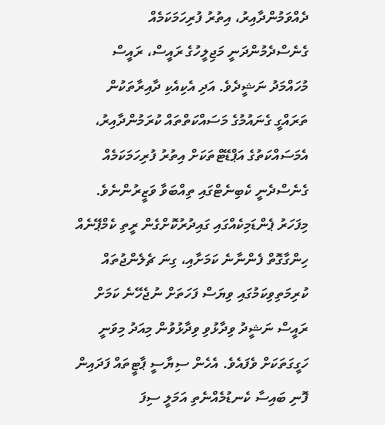ދެއްވަމުންދާއިރު، އިތުރު ފުރިހަމަކަމެއް ގެނެސްދެމުންދަނީ މަޖިލީހުގެ ރައީސް، ރައީސް މުހައްމަދު ނަޝީދެވެ. އަދި އެކިއެކި ދާއިރާތަކުން ތަރައްގީ ގެނައުމުގެ މަސައްކަތްތައް ކުރަމުންދާއިރު، އެމަސައްކަތުގެ އަޕްޑޭޓްތަކަށް އިތުރު ފުރިހަމަކަމެއް ގެނެސްދެނީ ކެބިނެޓްގައި ތިއްބަވާ ވަޒީރުންނެވެ.
މިފަހަރު ޕެންޑަމިކެއްގައި ގައިދުރުކޮށްގެން ރީތި ކެމްޕޭނެއް ހިންގާގޮތް ފެންނާނެ ކަމަށާއި، ގިނަ ޗެލެންޖުތައް ކުރިމަތިވިކަމުގައި ވިޔަސް ފަހަތަށް ނުޖެހޭނެ ކަމަށް ރައީސް ނަޝީދު ވިދާޅުވި ވިދާޅުވުން މިއަދު މިވަނީ ހަގީގަތަކަށް ވެފައެވެ. އެހެން ސިޔާސީ ޕާޓީތައް ފަދައިން ފޮނި ބައިސާ ކެނޑުމެއްނެތި އަމަލީ ސިފަ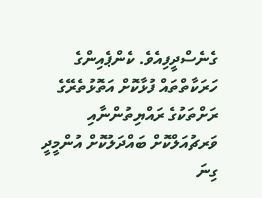ގެނެސްދީފިއެވެ. ކެންޕެއިންގެ ހަރަކާތްތައް ފުޅާކޮށް އަތޮޅުތެރޭގެ ރަށްތަކުގެ ރައްޔިތުންނާއި ވަރޗުއަލްކޮށް ބައްދަލުކޮށް އުންމީދީ ގިނަ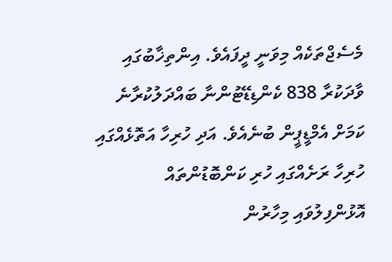މެސެޖްތަކެއް މިވަނީ ދީފައެވެ. އިންތިޚާބުގައި ވާދަކުރާ 838 ކެންޑިޑޭޓުންނާ ބައްދަލުކުރާނެ ކަމަށް އެމްޑީޕީން ބުނެއެވެ. އަދި ހުރިހާ އަތޮޅެއްގައި ހުރިހާ ރަށެއްގައި ހުރި ކަންބޮޑުންތައް އޮޅުންފިލުވައި މިހާރުން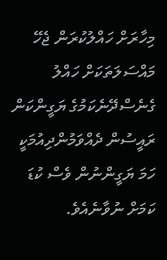މިހާރަށް ހައްލުކުރަން ޖެހޭ މައްސަލަތަކަށް ހައްލު ގެނެސްދޭނެކަމުގެ ޔަގީންކަން ރައީސުން ދެއްވަމުންދިއުމަކީ ހަމަ ޔަގީންނުން ވެސް ކުޑަ ކަމަށް ނުވާނެއެވެ.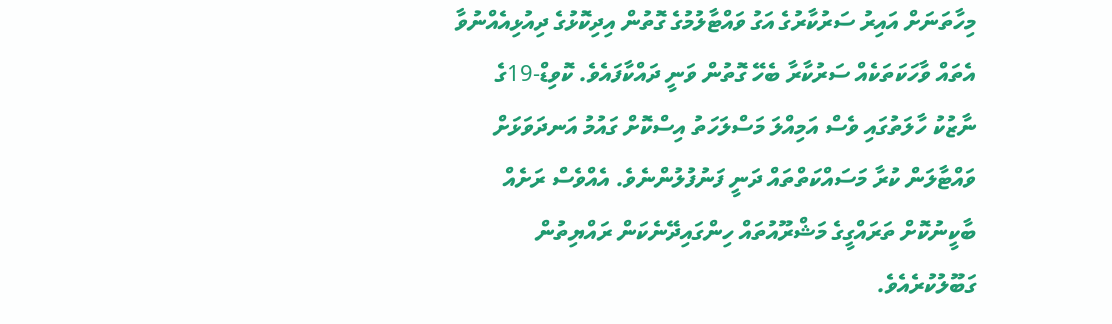މިހާތަނަށް އައިރު ސަރުކާރުގެ އަގު ވައްޓާލުމުގެ ގޮތުން އިދިކޮޅުގެ ދިއުޅިއެއްނުވާ އެތައް ވާހަކަތަކެއް ސަރުކާރާ ބެހޭ ގޮތުން ވަނީ ދައްކާފައެވެ. ކޮވިޑް-19ގެ ނާޒުކު ހާލަތުގައި ވެސް އަމިއްލަ މަސްލަހަތު އިސްކޮށް ގައުމު އަނދަވަޅަށް ވައްޓާލަން ކުރާ މަސައްކަތްތައް ދަނީ ފަނުފުލުންނެވެ. އެއްވެސް ރަށެއް ބާކީނުކޮށް ތަރައްގީގެ މަޝްރޫއުތައް ހިންގައިދޭނެކަން ރައްޔިތުން ގަބޫލުކުރެއެވެ.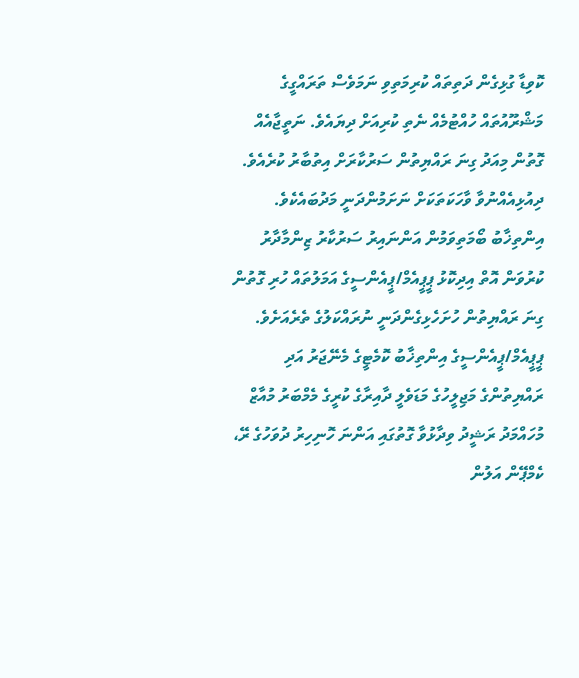ކޮވިޑާ ގުޅިގެން ދަތިތައް ކުރިމަތިވި ނަމަވެސް ތަރައްގީގެ މަޝްރޫއުތައް ހުއްޓުމެއް ނެތި ކުރިއަށް ދިޔައެވެ. ނަތީޖާއެއް ގޮތުން މިއަދު ގިނަ ރައްޔިތުން ސަރުކާރަށް އިތުބާރު ކުރެއެވެ. ދިއުޅިއެއްނުވާ ވާހަކަތަކަށް ނަށަމުންދަނީ މަދުބައެކެވެ.
އިންތިޚާބު ބޯމަތިވަމުން އަންނައިރު ސަރުކާރު ޒިންމާދާރު ކުރުވަން އޮތް އިދިކޮޅު ޕީޕީއެމް/ޕީއެންސީގެ އަމަލުތައް ހުރި ގޮތުން ގިނަ ރައްޔިތުން ހުށަހެޅިގެންދަނީ ނުރައްކަލުގެ ތެރެއަށެވެ. ޕީޕީއެމް/ޕީއެންސީގެ އިންތިޚާބު ކޮމެޓީގެ މެނޭޖަރު އަދި ރައްޔިތުންގެ މަޖިލީހުގެ މަޑަވެލީ ދާއިރާގެ ކުރީގެ މެމްބަރު މުއާޒް މުހައްމަދު ރަޝީދު ވިދާޅުވާ ގޮތުގައި އަންނަ ހޮނިހިރު ދުވަހުގެ ރޭ، ކެމްޕޭން އަލުން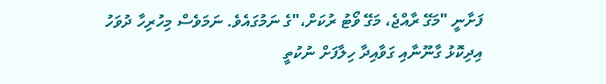ފަށާނީ "މަގޭ ރާއްޖެ، މަގޭ ވޯޓު ރުކަށް،"ގެ ނަމުގައެވެ. ނަމަވެސް މިހުރިހާ ދުވަހު އިދިކޮޅު ގާނޫނާއި ގަވާއިދާ ހިލާފަށް ނުކުތީ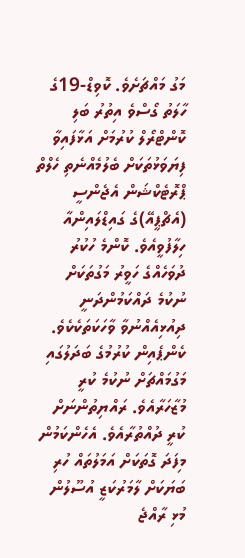މަގު މައްޗަށެވެ. ކޮވިޑް-19ގެ ހާލަތު ގޯސްވެ އިތުރު ބަލި ކޮންޓްރޯލް ކުރުމަށް އަޅާފައިވާ ފިޔަވަޅުތަކަށް ބެލުމެއްނެތި ހެލްތް ޕްރޮޓެކްޝަން އެޖެންސީ (އެޗްޕީއޭ)ގެ ގައިޑްލައިންއާ ހިލާފުވީއެވެ. ކޮންމެ ހުކުރު ދުވަހެއްގެ ހަވީރު މަގުތަކަށް ނުކުމެ ދައްކަމުންދަނީ ދިއުޅިއެއްނުވާ ވާހަކަތަކެކެވެ. ކެންޕެއިން ކުރުމުގެ ބަދަލުގައި މަގުމައްޗަށް ނުކުމެ ކުރީ މުޒާހަރާއެވެ. ރައްޔިތުންނަށް ކުރީ ދުއްތުރާއެވެ. އެހެންކަމުން މިފަދަ ގޮތަކަށް އަމަލުތައް ހުރި ބަޔަކަށް ލާމަރުކަޒީ އުސޫލުން މުޅި ރާއްޖެ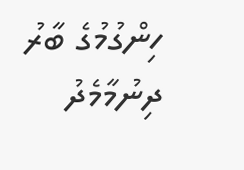ހިންގުމުގެ ބާރު ދިނުމާމެދު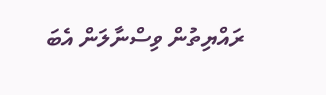ރައްޔިތުން ވިސްނާލަން އެބަ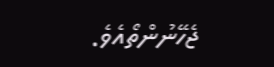ޖެހޭނުންތޯއެވެ.